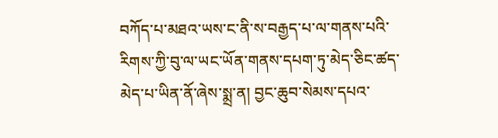བཀོད་པ་མཐའ་ཡས་ང་ནི་ས་བརྒྱད་པ་ལ་གནས་པའི་རིགས་ཀྱི་བུ་ལ་ཡང་ཡོན་གནས་དཔག་ཏུ་མེད་ཅིང་ཚད་མེད་པ་ཡིན་ནོ་ཞེས་སྨྲ་ན། བྱང་ཆུབ་སེམས་དཔའ་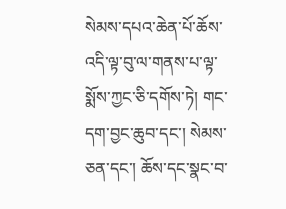སེམས་དཔའ་ཆེན་པོ་ཆོས་འདི་ལྟ་བུ་ལ་གནས་པ་ལྟ་སྨོས་ཀྱང་ཅི་དགོས་ཏེ། གང་དག་བྱང་ཆུབ་དང་། སེམས་ཅན་དང་། ཆོས་དང་སྣང་བ་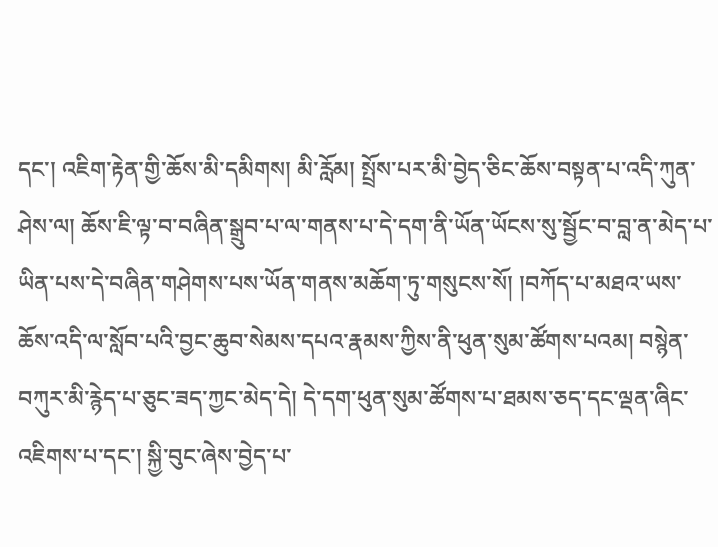དང་། འཇིག་རྟེན་གྱི་ཆོས་མི་དམིགས། མི་རློམ། སྤྲོས་པར་མི་བྱེད་ཅིང་ཆོས་བསྟན་པ་འདི་ཀུན་ཤེས་ལ། ཆོས་ཇི་ལྟ་བ་བཞིན་སྒྲུབ་པ་ལ་གནས་པ་དེ་དག་ནི་ཡོན་ཡོངས་སུ་སྦྱོང་བ་བླ་ན་མེད་པ་ཡིན་པས་དེ་བཞིན་གཤེགས་པས་ཡོན་གནས་མཆོག་ཏུ་གསུངས་སོ། །བཀོད་པ་མཐའ་ཡས་ཆོས་འདི་ལ་སློབ་པའི་བྱང་ཆུབ་སེམས་དཔའ་རྣམས་ཀྱིས་ནི་ཕུན་སུམ་ཚོགས་པའམ། བསྙེན་བཀུར་མི་རྙེད་པ་ཅུང་ཟད་ཀྱང་མེད་དེ། དེ་དག་ཕུན་སུམ་ཚོགས་པ་ཐམས་ཅད་དང་ལྡན་ཞིང་འཇིགས་པ་དང་། སྐྱི་བུང་ཞེས་བྱེད་པ་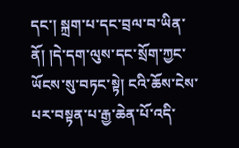དང་། སྐྲག་པ་དང་བྲལ་བ་ཡིན་ནོ། །དེ་དག་ལུས་དང་སྲོག་ཀྱང་ཡོངས་སུ་བཏང་སྟེ། ངའི་ཆོས་ངེས་པར་བསྟན་པ་རྒྱ་ཆེན་པོ་འདི་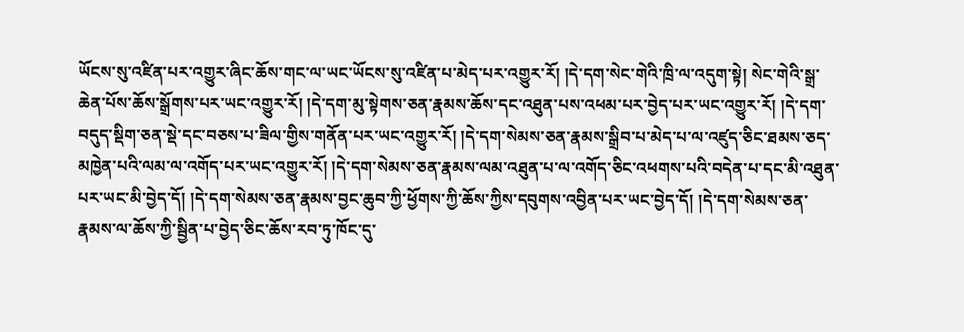ཡོངས་སུ་འཛིན་པར་འགྱུར་ཞིང་ཆོས་གང་ལ་ཡང་ཡོངས་སུ་འཛིན་པ་མེད་པར་འགྱུར་རོ། །དེ་དག་སེང་གེའི་ཁྲི་ལ་འདུག་སྟེ། སེང་གེའི་སྒྲ་ཆེན་པོས་ཆོས་སྒྲོགས་པར་ཡང་འགྱུར་རོ། །དེ་དག་མུ་སྟེགས་ཅན་རྣམས་ཆོས་དང་འཐུན་པས་འཕམ་པར་བྱེད་པར་ཡང་འགྱུར་རོ། །དེ་དག་བདུད་སྡིག་ཅན་སྡེ་དང་བཅས་པ་ཟིལ་གྱིས་གནོན་པར་ཡང་འགྱུར་རོ། །དེ་དག་སེམས་ཅན་རྣམས་སྒྲིབ་པ་མེད་པ་ལ་འཛུད་ཅིང་ཐམས་ཅད་མཁྱེན་པའི་ལམ་ལ་འགོད་པར་ཡང་འགྱུར་རོ། །དེ་དག་སེམས་ཅན་རྣམས་ལམ་འཐུན་པ་ལ་འགོད་ཅིང་འཕགས་པའི་བདེན་པ་དང་མི་འཐུན་པར་ཡང་མི་བྱེད་དོ། །དེ་དག་སེམས་ཅན་རྣམས་བྱང་ཆུབ་ཀྱི་ཕྱོགས་ཀྱི་ཆོས་ཀྱིས་དབུགས་འབྱིན་པར་ཡང་བྱེད་དོ། །དེ་དག་སེམས་ཅན་རྣམས་ལ་ཆོས་ཀྱི་སྦྱིན་པ་བྱེད་ཅིང་ཆོས་རབ་ཏུ་ཁོང་དུ་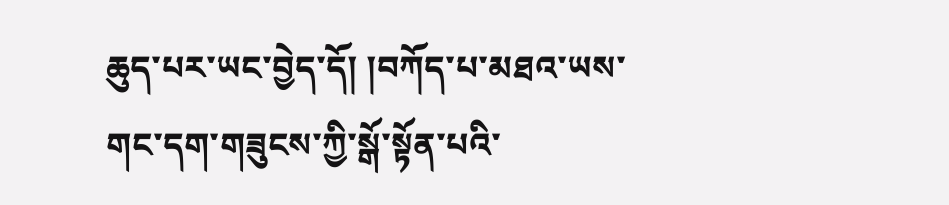ཆུད་པར་ཡང་བྱེད་དོ། །བཀོད་པ་མཐའ་ཡས་གང་དག་གཟུངས་ཀྱི་སྒོ་སྟོན་པའི་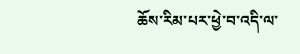ཆོས་རིམ་པར་ཕྱེ་བ་འདི་ལ་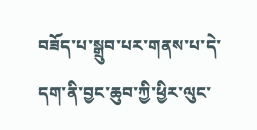བཟོད་པ་སྒྲུབ་པར་གནས་པ་དེ་དག་ནི་བྱང་ཆུབ་ཀྱི་ཕྱིར་ལུང་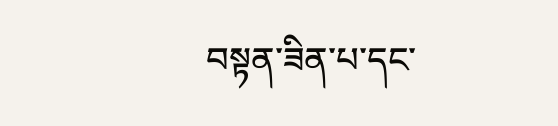བསྟན་ཟིན་པ་དང་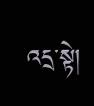འདྲ་སྟེ།